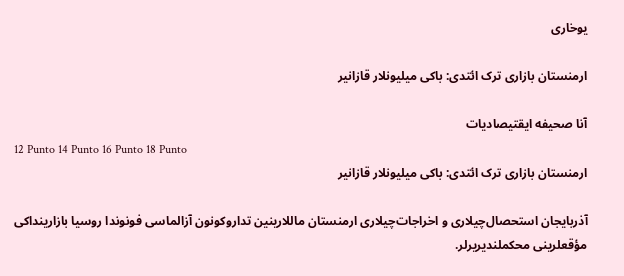یوخاری

ارمنستان بازاری ترک ائتدی: باکی میلیونلار قازانیر

آنا صحیفه ایقتیصادیات
12 Punto 14 Punto 16 Punto 18 Punto
ارمنستان بازاری ترک ائتدی: باکی میلیونلار قازانیر

آذربایجان استحصال‌چیلاری و اخراجات‌چیلاری ارمنستان ماللارینین تداروکونون آزالماسی فونوندا روسیا بازارینداکی مؤقعلرینی محکملندیریرلر.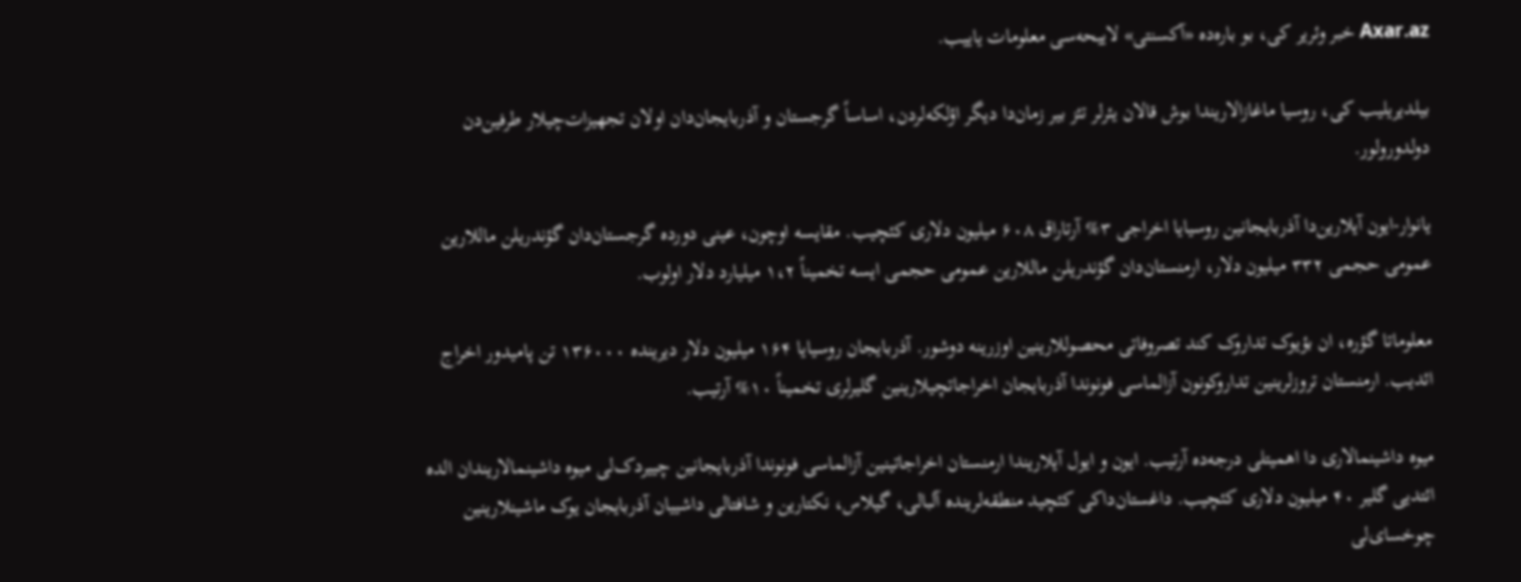Axar.az خبر وئریر کی، بو باره‌ده «آکسنتی» لاییحه‌سی معلومات یاییب.

بیلدیریلیب کی، روسیا ماغازالاریندا بوش قالان یئرلر تئز بیر زمان‌دا دیگر اؤلکه‌لردن، اساساً گرجستان و آذربایجان‌دان اولان تجهیزات‌چیلار طرفین‌دن دولدورولور.

یانوار-ایون آیلارین‌دا آذربایجانین روسیایا اخراجی ۳% آرتاراق ۶۰۸ میلیون دلاری کئچیب. مقایسه اوچون، عینی دورده گرجستان‌دان گؤندریلن ماللارین عمومی حجمی ۳۳۲ میلیون دلار، ارمنستان‌دان گؤندریلن ماللارین عمومی حجمی ایسه تخمیناً ۱،۲ میلیارد دلار اولوب.

معلوماتا گؤره، ان بؤیوک تداروک کند تصروفاتی محصوللارینین اوزرینه دوشور. آذربایجان روسیایا ۱۶۴ میلیون دلار دیرینده ۱۳۶۰۰۰ تن پامیدور اخراج ائدیب. ارمنستان تروزلرینین تداروکونون آزالماسی فونوندا آذربایجان اخراجاتچیلارینین گلیرلری تخمیناً ۱۰% آرتیب.

میوه داشینمالاری دا اهمیتلی درجه‌ده آرتیب. ایون و ایول آیلاریندا ارمنستان اخراجاتینین آزالماسی فونوندا آذربایجانین چییردک‌لی میوه داشینمالاریندان الده ائتدیی گلیر ۴۰ میلیون دلاری کئچیب. داغستان‌داکی کئچید منطقه‌لرینده آلبالی، گیلاس، نکتارین و شافتالی داشییان آذربایجان یوک ماشینلارینین چوخسای‌لی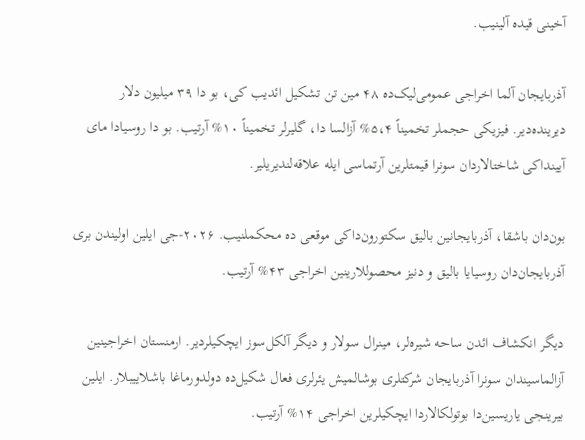آخینی قیده آلینیب.

آذربایجان آلما اخراجی عمومی‌لیک‌ده ۴۸ مین تن تشکیل ائدیب کی، بو دا ۳۹ میلیون دلار دیرینده‌دیر. فیزیکی حجملر تخمیناً ۵،۴% آزالسا دا، گلیرلر تخمیناً ۱۰% آرتیب. بو دا روسیادا مای آیینداکی شاختالاردان سونرا قیمتلرین آرتماسی ایله علاقه‌لندیریلیر.

بون‌دان باشقا، آذربایجانین بالیق سکتورون‌داکی موقعی ده محکملنیب. ۲۰۲۶-جی ایلین اولیندن بری آذربایجان‌دان روسیایا بالیق و دنیز محصوللارینین اخراجی ۴۳% آرتیب.

دیگر انکشاف ائد‌ن ساحه شیره‌لر، مینرال سولار و دیگر آلکل‌سوز ایچکیلردیر. ارمنستان اخراجینین آزالماسیندان سونرا آذربایجان شرکتلری بوشالمیش یئرلری فعال شکیل‌ده دولدورماغا باشلاییبلار. ایلین بیرینجی یاریسین‌دا بوتولکالاردا ایچکیلرین اخراجی ۱۴% آرتیب.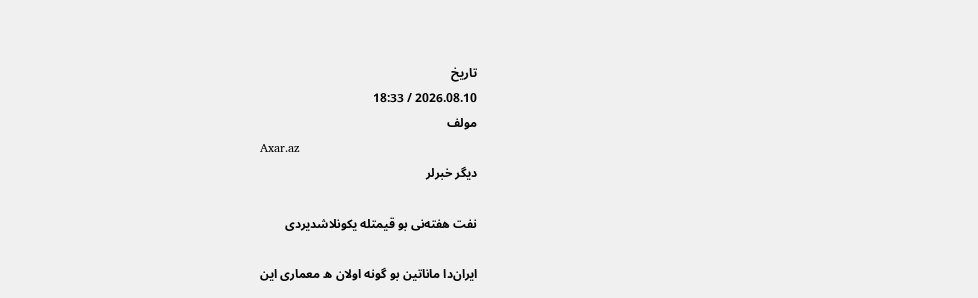تاریخ
2026.08.10 / 18:33
مولف
Axar.az
دیگر خبرلر

نفت هفته‌نی بو قیمتله یکونلاشدیردی

ایران‌دا ماناتین بو گونه اولان ه معماری این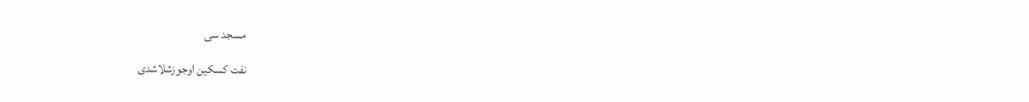مسجد سی

نفت کسکین اوجوزشلاشدی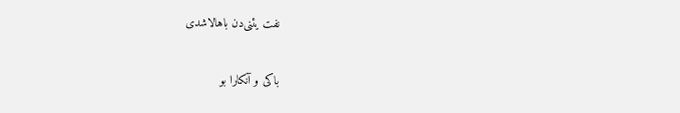نفت یئنی‌دن باهالاشدی

باکی و آنکارا بو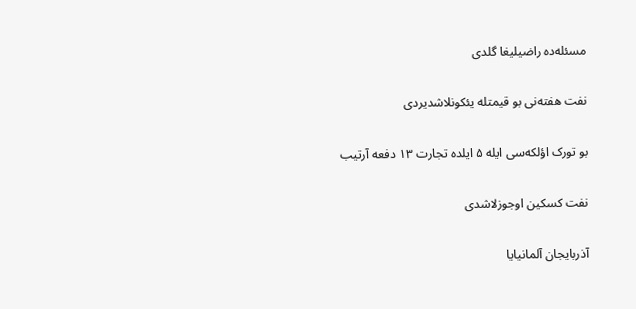مسئله‌ده راضیلیغا گلدی

نفت هفته‌نی بو قیمتله یئکونلاشدیردی

بو تورک اؤلکه‌سی ایله ۵ ایلده تجارت ۱۳ دفعه آرتیب

نفت کسکین اوجوزلاشدی

آذربایجان آلمانیایا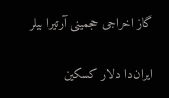گاز اخراجی حجمینی آرتیرا بیلر

ایران‌دا دلار کسکین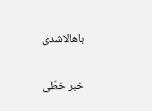باهالاشدی

خبر خطّی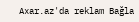Axar.az'da reklam Bağla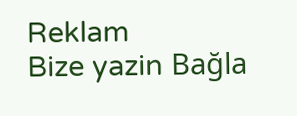Reklam
Bize yazin Bağla